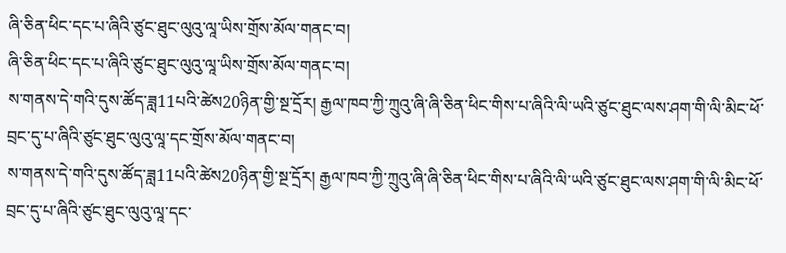ཞི་ཅིན་ཕིང་དང་པ་ཞིའི་ཙུང་ཐུང་ལུའུ་ལཱ་ཡིས་གྲོས་མོལ་གནང་བ།
ཞི་ཅིན་ཕིང་དང་པ་ཞིའི་ཙུང་ཐུང་ལུའུ་ལཱ་ཡིས་གྲོས་མོལ་གནང་བ།
ས་གནས་དེ་གའི་དུས་ཚོད་ཟླ11པའི་ཚེས20ཉིན་གྱི་སྔ་དྲོར། རྒྱལ་ཁབ་ཀྱི་ཀྲུའུ་ཞི་ཞི་ཅིན་ཕིང་གིས་པ་ཞིའི་ལི་ཡའི་ཙུང་ཐུང་ལས་ཤག་གི་ལི་མིང་ཕོ་བྲང་དུ་པ་ཞིའི་ཙུང་ཐུང་ལུའུ་ལཱ་དང་གྲོས་མོལ་གནང་བ།
ས་གནས་དེ་གའི་དུས་ཚོད་ཟླ11པའི་ཚེས20ཉིན་གྱི་སྔ་དྲོར། རྒྱལ་ཁབ་ཀྱི་ཀྲུའུ་ཞི་ཞི་ཅིན་ཕིང་གིས་པ་ཞིའི་ལི་ཡའི་ཙུང་ཐུང་ལས་ཤག་གི་ལི་མིང་ཕོ་བྲང་དུ་པ་ཞིའི་ཙུང་ཐུང་ལུའུ་ལཱ་དང་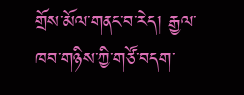གྲོས་མོལ་གནང་བ་རེད། རྒྱལ་ཁབ་གཉིས་ཀྱི་གཙོ་བདག་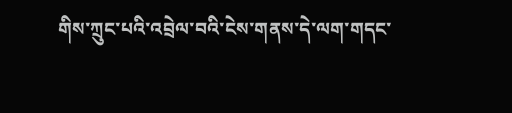གིས་ཀྲུང་པའི་འབྲེལ་བའི་ངེས་གནས་དེ་ལག་གདང་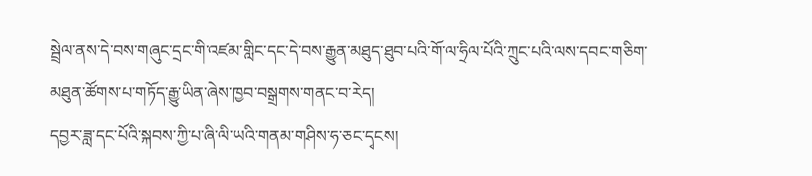སྦྲེལ་ནས་དེ་བས་གཞུང་དྲང་གི་འཛམ་གླིང་དང་དེ་བས་རྒྱུན་མཐུད་ཐུབ་པའི་གོ་ལ་ཧྲིལ་པོའི་ཀྲུང་པའི་ལས་དབང་གཅིག་མཐུན་ཚོགས་པ་གཏོད་རྒྱུ་ཡིན་ཞེས་ཁྱབ་བསྒྲགས་གནང་བ་རེད།
དབྱར་ཟླ་དང་པོའི་སྐབས་ཀྱི་པ་ཞི་ལི་ཡའི་གནམ་གཤིས་ཧ་ཅང་དྭངས།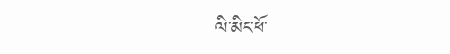ལི་མིང་ཕོ་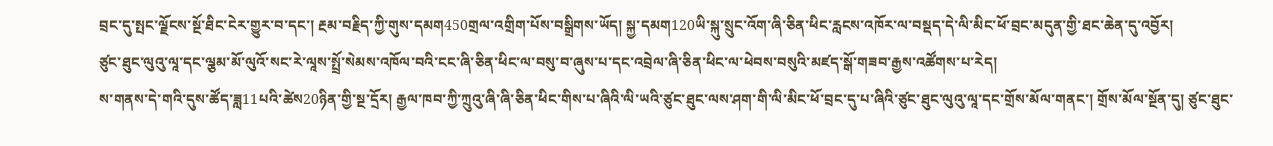བྲང་དུ་སྤང་ལྗོངས་སྔོ་ཐིང་ངེར་གྱུར་བ་དང་། རྔམ་བརྗིད་ཀྱི་གུས་དམག450གྲལ་འགྲིག་པོས་བསྒྲིགས་ཡོད། སྐྱ་དམག120ཡི་སྐུ་སྲུང་འོག་ཞི་ཅིན་ཕིང་རླངས་འཁོར་ལ་བསྡད་དེ་ལི་མིང་ཕོ་བྲང་མདུན་གྱི་ཐང་ཆེན་དུ་འབྱོར།
ཙུང་ཐུང་ལུའུ་ལཱ་དང་ལྕམ་མོ་ལུའོ་སང་རེ་ལཱས་སྤྲོ་སེམས་འཁོལ་བའི་ངང་ཞི་ཅིན་ཕིང་ལ་བསུ་བ་ཞུས་པ་དང་འབྲེལ་ཞི་ཅིན་ཕིང་ལ་ཕེབས་བསུའི་མཛད་སྒོ་གཟབ་རྒྱས་འཚོགས་པ་རེད།
ས་གནས་དེ་གའི་དུས་ཚོད་ཟླ11པའི་ཚེས20ཉིན་གྱི་སྔ་དྲོར། རྒྱལ་ཁབ་ཀྱི་ཀྲུའུ་ཞི་ཞི་ཅིན་ཕིང་གིས་པ་ཞིའི་ལི་ཡའི་ཙུང་ཐུང་ལས་ཤག་གི་ལི་མིང་ཕོ་བྲང་དུ་པ་ཞིའི་ཙུང་ཐུང་ལུའུ་ལཱ་དང་གྲོས་མོལ་གནང་། གྲོས་མོལ་སྔོན་དུ། ཙུང་ཐུང་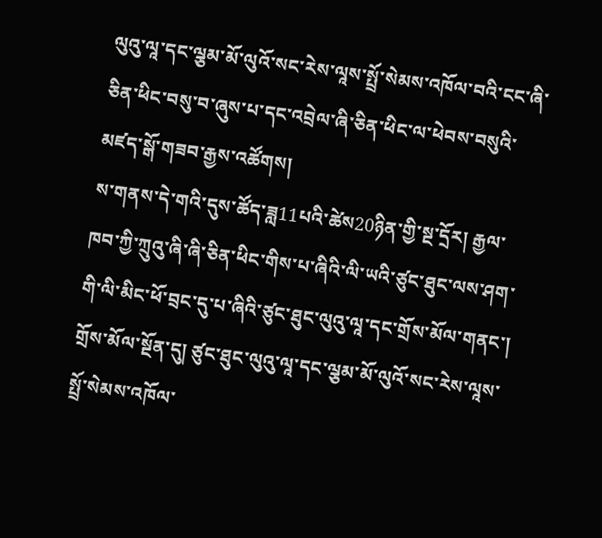ལུའུ་ལཱ་དང་ལྕམ་མོ་ལུའོ་སང་རེས་ལཱས་སྤྲོ་སེམས་འཁོལ་བའི་ངང་ཞི་ཅིན་ཕིང་བསུ་བ་ཞུས་པ་དང་འབྲེལ་ཞི་ཅིན་ཕིང་ལ་ཕེབས་བསུའི་མཛད་སྒོ་གཟབ་རྒྱས་འཚོགས།
ས་གནས་དེ་གའི་དུས་ཚོད་ཟླ11པའི་ཚེས20ཉིན་གྱི་སྔ་དྲོར། རྒྱལ་ཁབ་ཀྱི་ཀྲུའུ་ཞི་ཞི་ཅིན་ཕིང་གིས་པ་ཞིའི་ལི་ཡའི་ཙུང་ཐུང་ལས་ཤག་གི་ལི་མིང་ཕོ་བྲང་དུ་པ་ཞིའི་ཙུང་ཐུང་ལུའུ་ལཱ་དང་གྲོས་མོལ་གནང་། གྲོས་མོལ་སྔོན་དུ། ཙུང་ཐུང་ལུའུ་ལཱ་དང་ལྕམ་མོ་ལུའོ་སང་རེས་ལཱས་སྤྲོ་སེམས་འཁོལ་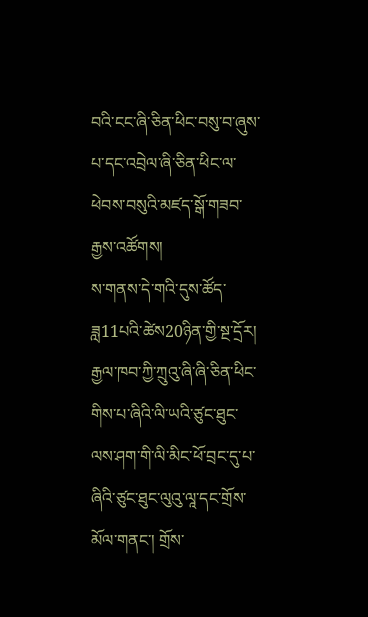བའི་ངང་ཞི་ཅིན་ཕིང་བསུ་བ་ཞུས་པ་དང་འབྲེལ་ཞི་ཅིན་ཕིང་ལ་ཕེབས་བསུའི་མཛད་སྒོ་གཟབ་རྒྱས་འཚོགས།
ས་གནས་དེ་གའི་དུས་ཚོད་ཟླ11པའི་ཚེས20ཉིན་གྱི་སྔ་དྲོར། རྒྱལ་ཁབ་ཀྱི་ཀྲུའུ་ཞི་ཞི་ཅིན་ཕིང་གིས་པ་ཞིའི་ལི་ཡའི་ཙུང་ཐུང་ལས་ཤག་གི་ལི་མིང་ཕོ་བྲང་དུ་པ་ཞིའི་ཙུང་ཐུང་ལུའུ་ལཱ་དང་གྲོས་མོལ་གནང་། གྲོས་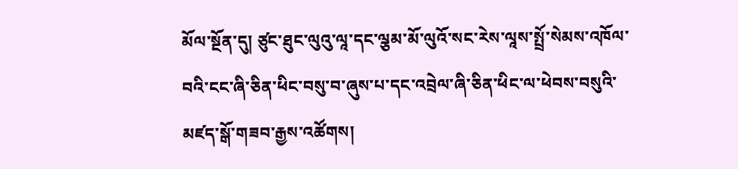མོལ་སྔོན་དུ། ཙུང་ཐུང་ལུའུ་ལཱ་དང་ལྕམ་མོ་ལུའོ་སང་རེས་ལཱས་སྤྲོ་སེམས་འཁོལ་བའི་ངང་ཞི་ཅིན་ཕིང་བསུ་བ་ཞུས་པ་དང་འབྲེལ་ཞི་ཅིན་ཕིང་ལ་ཕེབས་བསུའི་མཛད་སྒོ་གཟབ་རྒྱས་འཚོགས།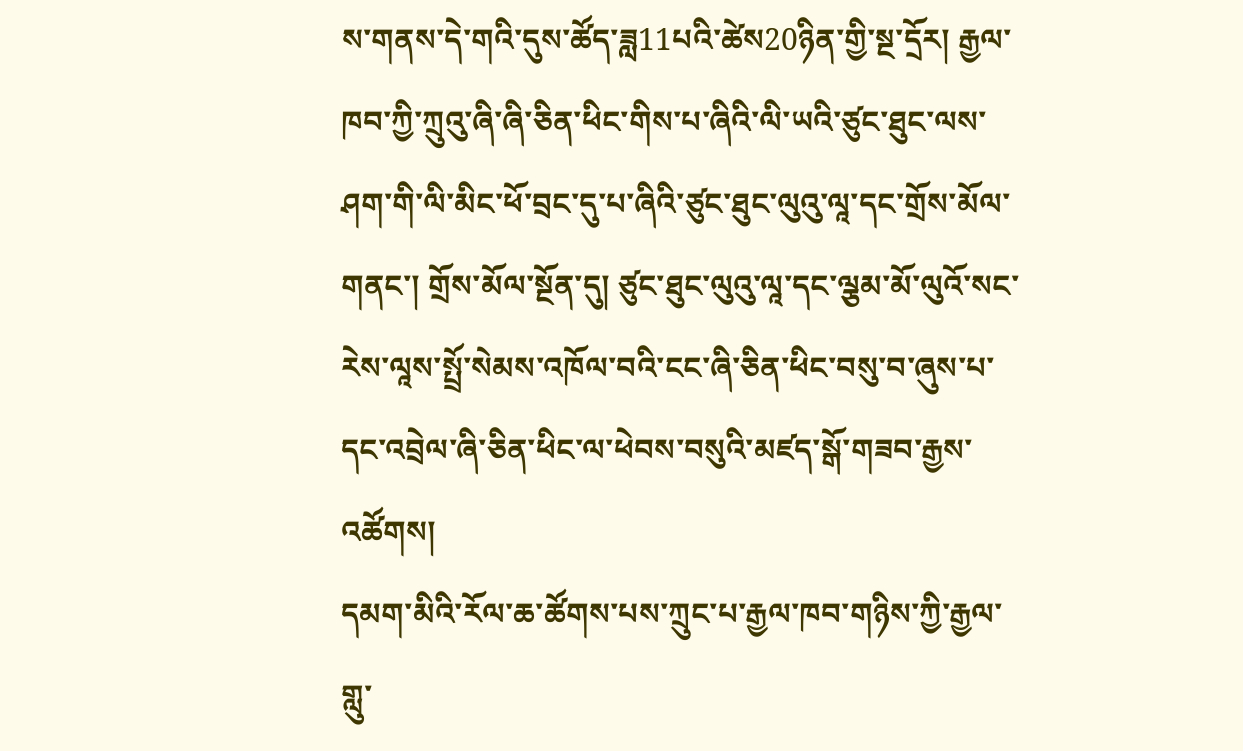ས་གནས་དེ་གའི་དུས་ཚོད་ཟླ11པའི་ཚེས20ཉིན་གྱི་སྔ་དྲོར། རྒྱལ་ཁབ་ཀྱི་ཀྲུའུ་ཞི་ཞི་ཅིན་ཕིང་གིས་པ་ཞིའི་ལི་ཡའི་ཙུང་ཐུང་ལས་ཤག་གི་ལི་མིང་ཕོ་བྲང་དུ་པ་ཞིའི་ཙུང་ཐུང་ལུའུ་ལཱ་དང་གྲོས་མོལ་གནང་། གྲོས་མོལ་སྔོན་དུ། ཙུང་ཐུང་ལུའུ་ལཱ་དང་ལྕམ་མོ་ལུའོ་སང་རེས་ལཱས་སྤྲོ་སེམས་འཁོལ་བའི་ངང་ཞི་ཅིན་ཕིང་བསུ་བ་ཞུས་པ་དང་འབྲེལ་ཞི་ཅིན་ཕིང་ལ་ཕེབས་བསུའི་མཛད་སྒོ་གཟབ་རྒྱས་འཚོགས།
དམག་མིའི་རོལ་ཆ་ཚོགས་པས་ཀྲུང་པ་རྒྱལ་ཁབ་གཉིས་ཀྱི་རྒྱལ་གླུ་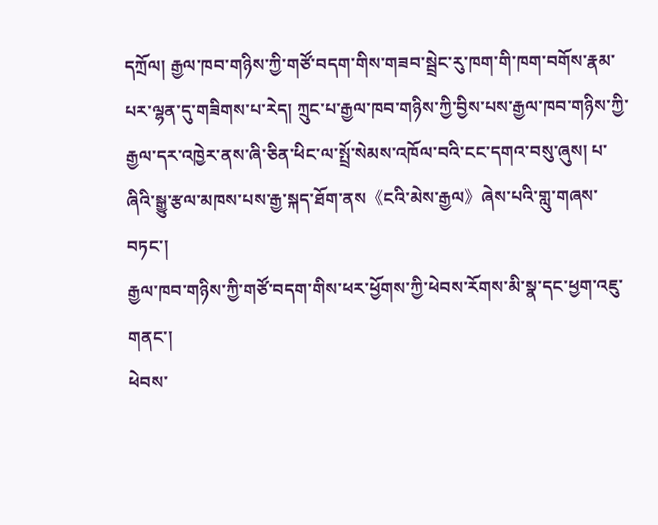དཀྲོལ། རྒྱལ་ཁབ་གཉིས་ཀྱི་གཙོ་བདག་གིས་གཟབ་སྦྲེང་རུ་ཁག་གི་ཁག་བགོས་རྣམ་པར་ལྷན་དུ་གཟིགས་པ་རེད། ཀྲུང་པ་རྒྱལ་ཁབ་གཉིས་ཀྱི་བྱིས་པས་རྒྱལ་ཁབ་གཉིས་ཀྱི་རྒྱལ་དར་འཁྱེར་ནས་ཞི་ཅིན་ཕིང་ལ་སྤྲོ་སེམས་འཁོལ་བའི་ངང་དགའ་བསུ་ཞུས། པ་ཞིའི་སྒྱུ་རྩལ་མཁས་པས་རྒྱ་སྐད་ཐོག་ནས《ངའི་མེས་རྒྱལ》ཞེས་པའི་གླུ་གཞས་བཏང་།
རྒྱལ་ཁབ་གཉིས་ཀྱི་གཙོ་བདག་གིས་ཕར་ཕྱོགས་ཀྱི་ཕེབས་རོགས་མི་སྣ་དང་ཕྱག་འཇུ་གནང་།
ཕེབས་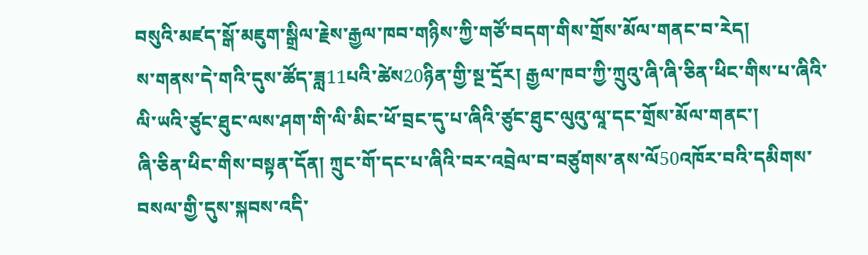བསུའི་མཛད་སྒོ་མཇུག་སྒྲིལ་རྗེས་རྒྱལ་ཁབ་གཉིས་ཀྱི་གཙོ་བདག་གིས་གྲོས་མོལ་གནང་བ་རེད།
ས་གནས་དེ་གའི་དུས་ཚོད་ཟླ11པའི་ཚེས20ཉིན་གྱི་སྔ་དྲོར། རྒྱལ་ཁབ་ཀྱི་ཀྲུའུ་ཞི་ཞི་ཅིན་ཕིང་གིས་པ་ཞིའི་ལི་ཡའི་ཙུང་ཐུང་ལས་ཤག་གི་ལི་མིང་ཕོ་བྲང་དུ་པ་ཞིའི་ཙུང་ཐུང་ལུའུ་ལཱ་དང་གྲོས་མོལ་གནང་།
ཞི་ཅིན་ཕིང་གིས་བསྟན་དོན། ཀྲུང་གོ་དང་པ་ཞིའི་བར་འབྲེལ་བ་བཙུགས་ནས་ལོ50འཁོར་བའི་དམིགས་བསལ་གྱི་དུས་སྐབས་འདི་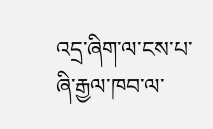འདྲ་ཞིག་ལ་ངས་པ་ཞི་རྒྱལ་ཁབ་ལ་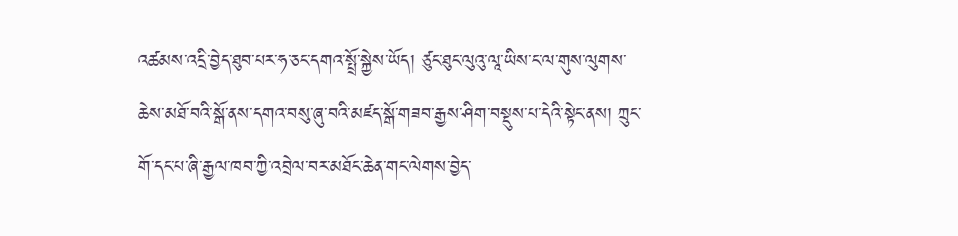འཚམས་འདྲི་བྱེད་ཐུབ་པར་ཧ་ཅང་དགའ་སྤྲོ་སྐྱེས་ཡོད། ཙུང་ཐུང་ལུའུ་ལཱ་ཡིས་ང་ལ་གུས་ལུགས་ཆེས་མཐོ་བའི་སྒོ་ནས་དགའ་བསུ་ཞུ་བའི་མཛད་སྒོ་གཟབ་རྒྱས་ཤིག་བསྡུས་པ་དེའི་སྟེང་ནས། ཀྲུང་གོ་དང་པ་ཞི་རྒྱལ་ཁབ་ཀྱི་འབྲེལ་བར་མཐོང་ཆེན་གང་ལེགས་བྱེད་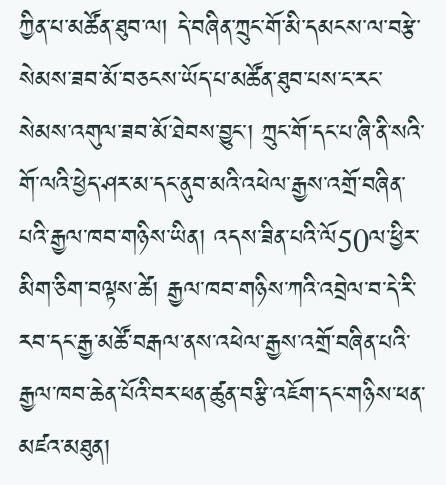ཀྱིན་པ་མཚོན་ཐུབ་ལ། དེ་བཞིན་ཀྲུང་གོ་མི་དམངས་ལ་བརྩེ་སེམས་ཟབ་མོ་བཅངས་ཡོད་པ་མཚོན་ཐུབ་པས་ང་རང་སེམས་འགུལ་ཟབ་མོ་ཐེབས་བྱུང་། ཀྲུང་གོ་དང་པ་ཞི་ནི་སའི་གོ་ལའི་ཕྱེད་ཤར་མ་དང་ནུབ་མའི་འཕེལ་རྒྱས་འགྲོ་བཞིན་པའི་རྒྱལ་ཁབ་གཉིས་ཡིན། འདས་ཟིན་པའི་ལོ50ལ་ཕྱིར་མིག་ཅིག་བལྟས་ཚེ། རྒྱལ་ཁབ་གཉིས་ཀའི་འབྲེལ་བ་དེ་རི་རབ་དང་རྒྱ་མཚོ་བརྒལ་ནས་འཕེལ་རྒྱས་འགྲོ་བཞིན་པའི་རྒྱལ་ཁབ་ཆེན་པོའི་བར་ཕན་ཚུན་བརྩི་འཇོག་དང་གཉིས་ཕན་མཛའ་མཐུན།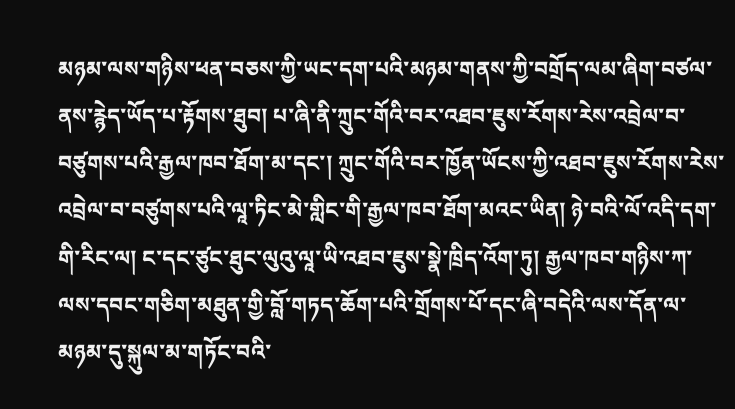མཉམ་ལས་གཉིས་ཕན་བཅས་ཀྱི་ཡང་དག་པའི་མཉམ་གནས་ཀྱི་བགྲོད་ལམ་ཞིག་བཙལ་ནས་རྙེད་ཡོད་པ་རྟོགས་ཐུབ། པ་ཞི་ནི་ཀྲུང་གོའི་བར་འཐབ་ཇུས་རོགས་རེས་འབྲེལ་བ་བཙུགས་པའི་རྒྱལ་ཁབ་ཐོག་མ་དང་། ཀྲུང་གོའི་བར་ཁྱོན་ཡོངས་ཀྱི་འཐབ་ཇུས་རོགས་རེས་འབྲེལ་བ་བཙུགས་པའི་ལཱ་ཏིང་མེ་གླིང་གི་རྒྱལ་ཁབ་ཐོག་མའང་ཡིན། ཉེ་བའི་ལོ་འདི་དག་གི་རིང་ལ། ང་དང་ཙུང་ཐུང་ལུའུ་ལཱ་ཡི་འཐབ་ཇུས་སྣེ་ཁྲིད་འོག་ཏུ། རྒྱལ་ཁབ་གཉིས་ཀ་ལས་དབང་གཅིག་མཐུན་གྱི་བློ་གཏད་ཆོག་པའི་གྲོགས་པོ་དང་ཞི་བདེའི་ལས་དོན་ལ་མཉམ་དུ་སྐུལ་མ་གཏོང་བའི་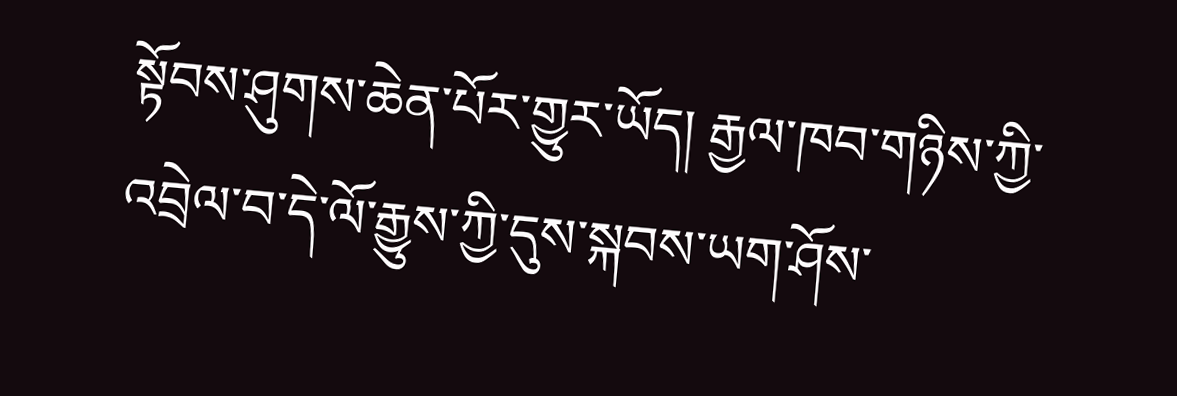སྟོབས་ཤུགས་ཆེན་པོར་གྱུར་ཡོད། རྒྱལ་ཁབ་གཉིས་ཀྱི་འབྲེལ་བ་དེ་ལོ་རྒྱུས་ཀྱི་དུས་སྐབས་ཡག་ཤོས་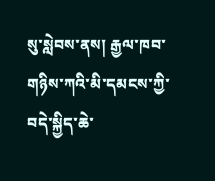སུ་སླེབས་ནས། རྒྱལ་ཁབ་གཉིས་ཀའི་མི་དམངས་ཀྱི་བདེ་སྐྱིད་ཆེ་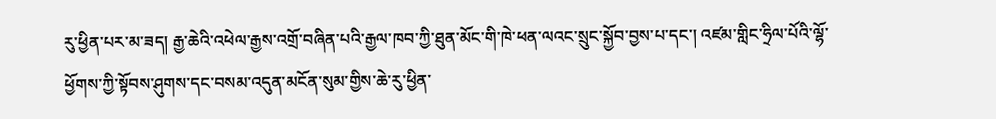རུ་ཕྱིན་པར་མ་ཟད། རྒྱ་ཆེའི་འཕེལ་རྒྱས་འགྲོ་བཞིན་པའི་རྒྱལ་ཁབ་ཀྱི་ཐུན་མོང་གི་ཁེ་ཕན་ལའང་སྲུང་སྐྱོབ་བྱས་པ་དང་། འཛམ་གླིང་ཧྲིལ་པོའི་ལྷོ་ཕྱོགས་ཀྱི་སྟོབས་ཤུགས་དང་བསམ་འདུན་མངོན་སུམ་གྱིས་ཆེ་རུ་ཕྱིན་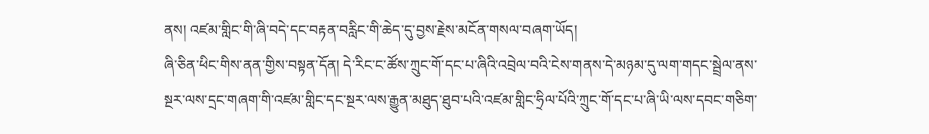ནས། འཛམ་གླིང་གི་ཞི་བདེ་དང་བརྟན་བརླིང་གི་ཆེད་དུ་བྱས་རྗེས་མངོན་གསལ་བཞག་ཡོད།
ཞི་ཅིན་ཕིང་གིས་ནན་གྱིས་བསྟན་དོན། དེ་རིང་ང་ཚོས་ཀྲུང་གོ་དང་པ་ཞིའི་འབྲེལ་བའི་ངེས་གནས་དེ་མཉམ་དུ་ལག་གདང་སྦྲེལ་ནས་སྔར་ལས་དྲང་གཞག་གི་འཛམ་གླིང་དང་སྔར་ལས་རྒྱུན་མཐུད་ཐུབ་པའི་འཛམ་གླིང་ཧྲིལ་པོའི་ཀྲུང་གོ་དང་པ་ཞི་ཡི་ལས་དབང་གཅིག་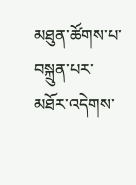མཐུན་ཚོགས་པ་བསྐྲུན་པར་མཐོར་འདེགས་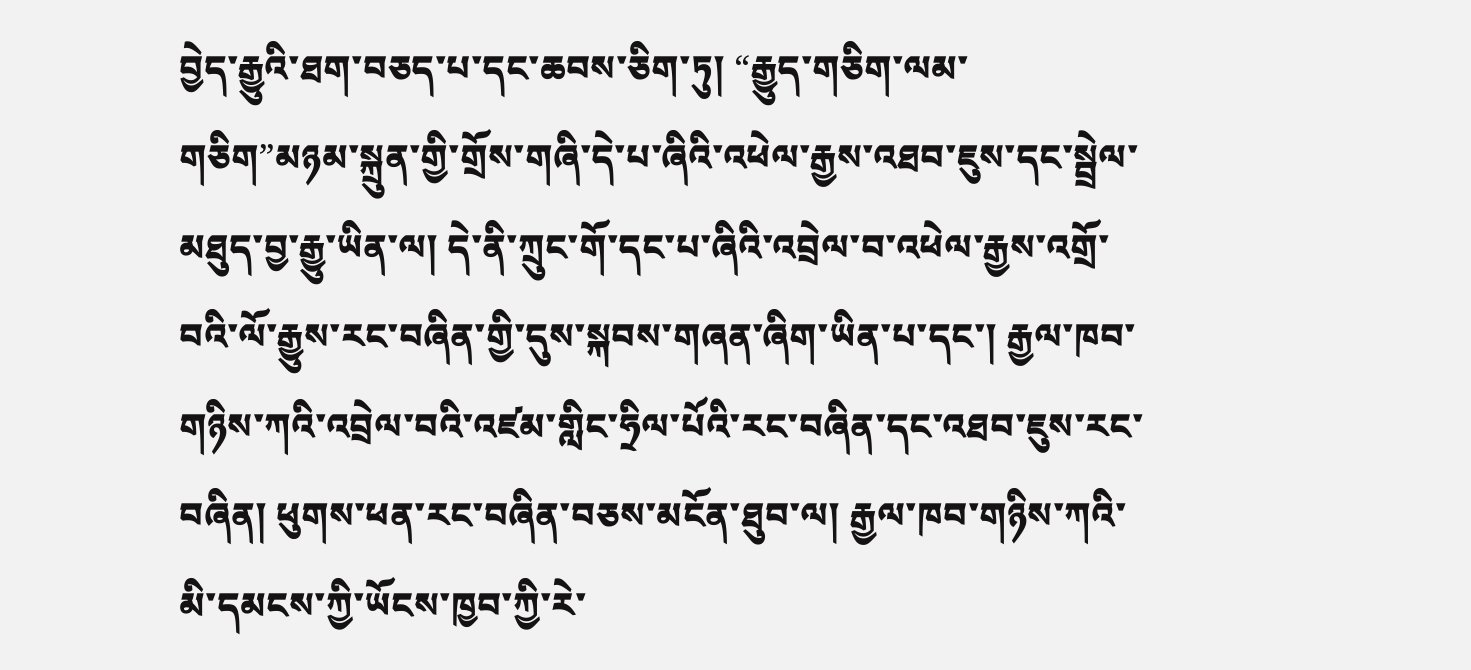བྱེད་རྒྱུའི་ཐག་བཅད་པ་དང་ཆབས་ཅིག་ཏུ། “རྒྱུད་གཅིག་ལམ་གཅིག”མཉམ་སྐྲུན་གྱི་གྲོས་གཞི་དེ་པ་ཞིའི་འཕེལ་རྒྱས་འཐབ་ཇུས་དང་སྦྲེལ་མཐུད་བྱ་རྒྱུ་ཡིན་ལ། དེ་ནི་ཀྲུང་གོ་དང་པ་ཞིའི་འབྲེལ་བ་འཕེལ་རྒྱས་འགྲོ་བའི་ལོ་རྒྱུས་རང་བཞིན་གྱི་དུས་སྐབས་གཞན་ཞིག་ཡིན་པ་དང་། རྒྱལ་ཁབ་གཉིས་ཀའི་འབྲེལ་བའི་འཛམ་གླིང་ཧྲིལ་པོའི་རང་བཞིན་དང་འཐབ་ཇུས་རང་བཞིན། ཕུགས་ཕན་རང་བཞིན་བཅས་མངོན་ཐུབ་ལ། རྒྱལ་ཁབ་གཉིས་ཀའི་མི་དམངས་ཀྱི་ཡོངས་ཁྱབ་ཀྱི་རེ་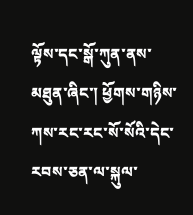ལྟོས་དང་སྒོ་ཀུན་ནས་མཐུན་ཞིང་། ཕྱོགས་གཉིས་ཀས་རང་རང་སོ་སོའི་དེང་རབས་ཅན་ལ་སྐུལ་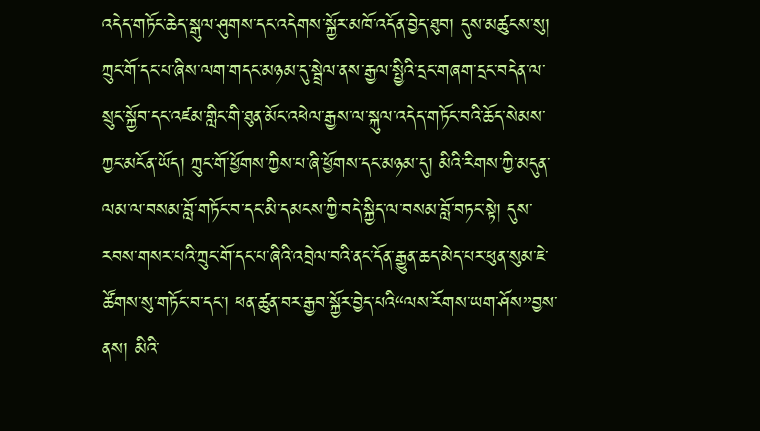འདེད་གཏོང་ཆེད་སྒུལ་ཤུགས་དང་འདེགས་སྐྱོར་མཁོ་འདོན་བྱེད་ཐུབ། དུས་མཚུངས་སུ། ཀྲུང་གོ་དང་པ་ཞིས་ལག་གདང་མཉམ་དུ་སྦྲེལ་ནས་རྒྱལ་སྤྱིའི་དྲང་གཞག་དྲང་བདེན་ལ་སྲུང་སྐྱོབ་དང་འཛམ་གླིང་གི་ཐུན་མོང་འཕེལ་རྒྱས་ལ་སྐུལ་འདེད་གཏོང་བའི་ཆོད་སེམས་ཀྱང་མངོན་ཡོད། ཀྲུང་གོ་ཕྱོགས་ཀྱིས་པ་ཞི་ཕྱོགས་དང་མཉམ་དུ། མིའི་རིགས་ཀྱི་མདུན་ལམ་ལ་བསམ་བློ་གཏོང་བ་དང་མི་དམངས་ཀྱི་བདེ་སྐྱིད་ལ་བསམ་བློ་བཏང་སྟེ། དུས་རབས་གསར་པའི་ཀྲུང་གོ་དང་པ་ཞིའི་འབྲེལ་བའི་ནང་དོན་རྒྱུན་ཆད་མེད་པར་ཕུན་སུམ་ཇེ་ཚོགས་སུ་གཏོང་བ་དང་། ཕན་ཚུན་བར་རྒྱབ་སྐྱོར་བྱེད་པའི“ལས་རོགས་ཡག་ཤོས”བྱས་ནས། མིའི་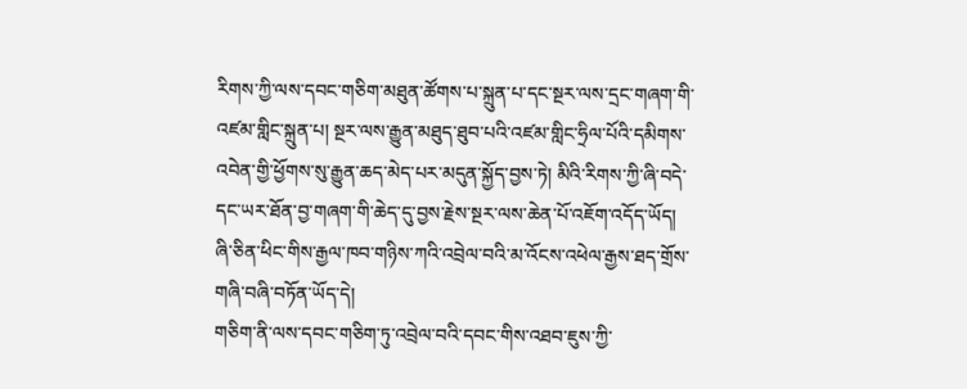རིགས་ཀྱི་ལས་དབང་གཅིག་མཐུན་ཚོགས་པ་སྐྲུན་པ་དང་སྔར་ལས་དྲང་གཞག་གི་འཛམ་གླིང་སྐྲུན་པ། སྔར་ལས་རྒྱུན་མཐུད་ཐུབ་པའི་འཛམ་གླིང་ཧྲིལ་པོའི་དམིགས་འབེན་གྱི་ཕྱོགས་སུ་རྒྱུན་ཆད་མེད་པར་མདུན་སྐྱོད་བྱས་ཏེ། མིའི་རིགས་ཀྱི་ཞི་བདེ་དང་ཡར་ཐོན་བྱ་གཞག་གི་ཆེད་དུ་བྱས་རྗེས་སྔར་ལས་ཆེན་པོ་འཇོག་འདོད་ཡོད།
ཞི་ཅིན་ཕིང་གིས་རྒྱལ་ཁབ་གཉིས་ཀའི་འབྲེལ་བའི་མ་འོངས་འཕེལ་རྒྱས་ཐད་གྲོས་གཞི་བཞི་བཏོན་ཡོད་དེ།
གཅིག་ནི་ལས་དབང་གཅིག་ཏུ་འབྲེལ་བའི་དབང་གིས་འཐབ་ཇུས་ཀྱི་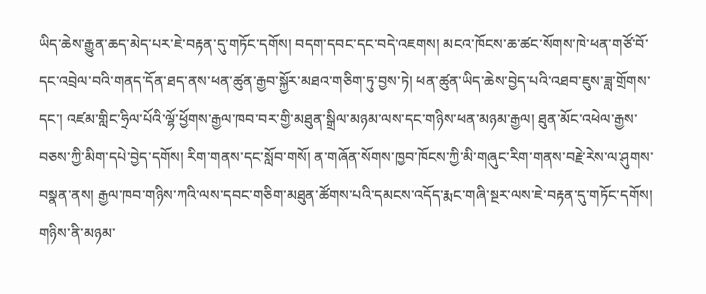ཡིད་ཆེས་རྒྱུན་ཆད་མེད་པར་ཇེ་བརྟན་དུ་གཏོང་དགོས། བདག་དབང་དང་བདེ་འཇགས། མངའ་ཁོངས་ཆ་ཚང་སོགས་ཁེ་ཕན་གཙོ་བོ་དང་འབྲེལ་བའི་གནད་དོན་ཐད་ནས་ཕན་ཚུན་རྒྱབ་སྐྱོར་མཐའ་གཅིག་ཏུ་བྱས་ཏེ། ཕན་ཚུན་ཡིད་ཆེས་བྱེད་པའི་འཐབ་ཇུས་ཟླ་གྲོགས་དང་། འཛམ་གླིང་ཧྲིལ་པོའི་ལྷོ་ཕྱོགས་རྒྱལ་ཁབ་བར་གྱི་མཐུན་སྒྲིལ་མཉམ་ལས་དང་གཉིས་ཕན་མཉམ་རྒྱལ། ཐུན་མོང་འཕེལ་རྒྱས་བཅས་ཀྱི་མིག་དཔེ་བྱེད་དགོས། རིག་གནས་དང་སློབ་གསོ། ན་གཞོན་སོགས་ཁྱབ་ཁོངས་ཀྱི་མི་གཞུང་རིག་གནས་བརྗེ་རེས་ལ་ཤུགས་བསྣན་ནས། རྒྱལ་ཁབ་གཉིས་ཀའི་ལས་དབང་གཅིག་མཐུན་ཚོགས་པའི་དམངས་འདོད་རྨང་གཞི་སྔར་ལས་ཇེ་བརྟན་དུ་གཏོང་དགོས།
གཉིས་ནི་མཉམ་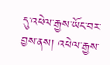དུ་འཕེལ་རྒྱས་ཡོང་བར་བྱས་ནས། འཕེལ་རྒྱས་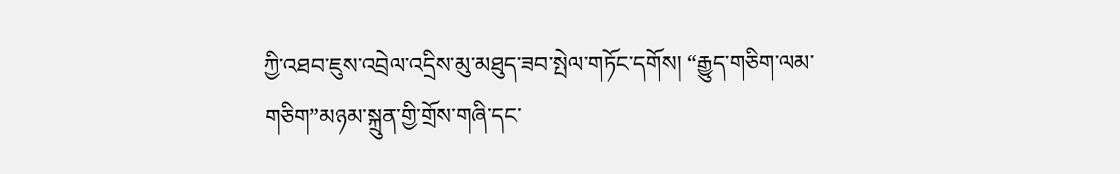ཀྱི་འཐབ་ཇུས་འབྲེལ་འདྲིས་མུ་མཐུད་ཟབ་སྤེལ་གཏོང་དགོས། “རྒྱུད་གཅིག་ལམ་གཅིག”མཉམ་སྐྲུན་གྱི་གྲོས་གཞི་དང་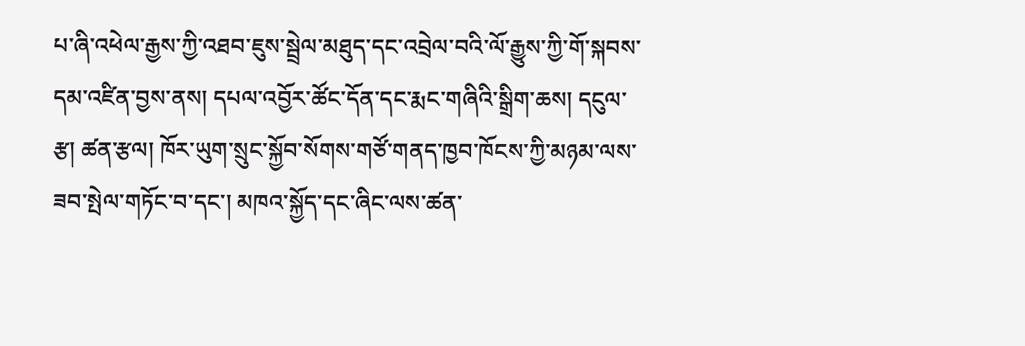པ་ཞི་འཕེལ་རྒྱས་ཀྱི་འཐབ་ཇུས་སྦྲེལ་མཐུད་དང་འབྲེལ་བའི་ལོ་རྒྱུས་ཀྱི་གོ་སྐབས་དམ་འཛིན་བྱས་ནས། དཔལ་འབྱོར་ཚོང་དོན་དང་རྨང་གཞིའི་སྒྲིག་ཆས། དངུལ་རྩ། ཚན་རྩལ། ཁོར་ཡུག་སྲུང་སྐྱོབ་སོགས་གཙོ་གནད་ཁྱབ་ཁོངས་ཀྱི་མཉམ་ལས་ཟབ་སྤེལ་གཏོང་བ་དང་། མཁའ་སྐྱོད་དང་ཞིང་ལས་ཚན་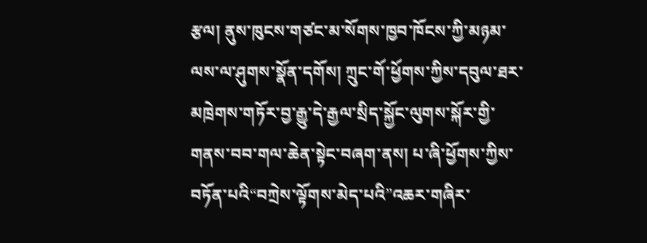རྩལ། ནུས་ཁུངས་གཙང་མ་སོགས་ཁྱབ་ཁོངས་ཀྱི་མཉམ་ལས་ལ་ཤུགས་སྣོན་དགོས། ཀྲུང་གོ་ཕྱོགས་ཀྱིས་དབུལ་ཐར་མཁྲེགས་གཏོར་བྱ་རྒྱུ་དེ་རྒྱལ་སྲིད་སྐྱོང་ལུགས་སྐོར་གྱི་གནས་བབ་གལ་ཆེན་སྟེང་བཞག་ནས། པ་ཞི་ཕྱོགས་ཀྱིས་བཏོན་པའི“བཀྲེས་ལྟོགས་མེད་པའི”འཆར་གཞིར་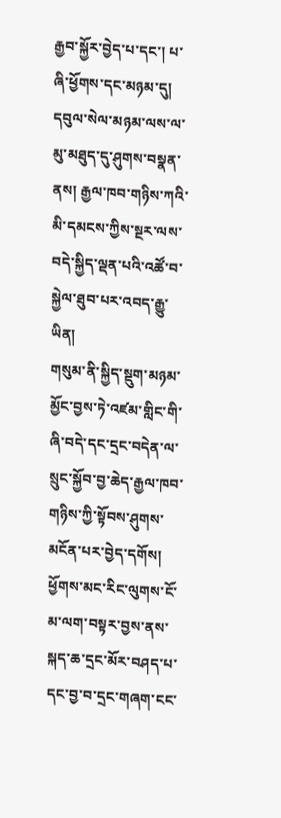རྒྱབ་སྐྱོར་བྱེད་པ་དང་། པ་ཞི་ཕྱོགས་དང་མཉམ་དུ། དབུལ་སེལ་མཉམ་ལས་ལ་མུ་མཐུད་དུ་ཤུགས་བསྣན་ནས། རྒྱལ་ཁབ་གཉིས་ཀའི་མི་དམངས་ཀྱིས་སྔར་ལས་བདེ་སྐྱིད་ལྡན་པའི་འཚོ་བ་སྐྱེལ་ཐུབ་པར་འབད་རྒྱུ་ཡིན།
གསུམ་ནི་སྐྱིད་སྡུག་མཉམ་མྱོང་བྱས་ཏེ་འཛམ་གླིང་གི་ཞི་བདེ་དང་དྲང་བདེན་ལ་སྲུང་སྐྱོབ་བྱ་ཆེད་རྒྱལ་ཁབ་གཉིས་ཀྱི་སྟོབས་ཤུགས་མངོན་པར་བྱེད་དགོས། ཕྱོགས་མང་རིང་ལུགས་ངོ་མ་ལག་བསྟར་བྱས་ནས་སྐད་ཆ་དྲང་མོར་བཤད་པ་དང་བྱ་བ་དྲང་གཞག་ངང་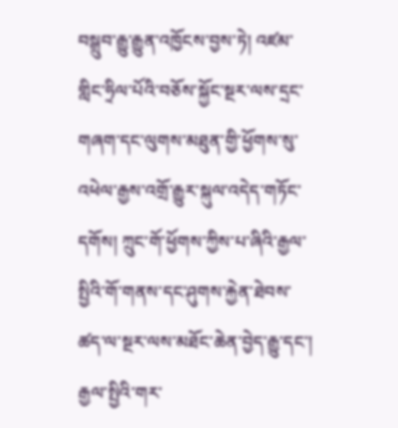བསྒྲུབ་རྒྱུ་རྒྱུན་འཁྱོངས་བྱས་ཏེ། འཛམ་གླིང་ཧྲིལ་པོའི་བཅོས་སྐྱོང་སྔར་ལས་དྲང་གཞག་དང་ལུགས་མཐུན་གྱི་ཕྱོགས་སུ་འཕེལ་རྒྱས་འགྲོ་རྒྱུར་སྐུལ་འདེད་གཏོང་དགོས། ཀྲུང་གོ་ཕྱོགས་ཀྱིས་པ་ཞིའི་རྒྱལ་སྤྱིའི་གོ་གནས་དང་ཤུགས་རྐྱེན་ཐེབས་ཚད་ལ་སྔར་ལས་མཐོང་ཆེན་བྱེད་རྒྱུ་དང་། རྒྱལ་སྤྱིའི་གར་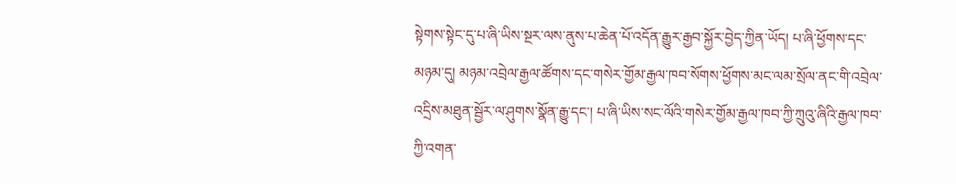སྟེགས་སྟེང་དུ་པ་ཞི་ཡིས་སྔར་ལས་ནུས་པ་ཆེན་པོ་འདོན་རྒྱུར་རྒྱབ་སྐྱོར་བྱེད་ཀྱིན་ཡོད། པ་ཞི་ཕྱོགས་དང་མཉམ་དུ། མཉམ་འབྲེལ་རྒྱལ་ཚོགས་དང་གསེར་གྱོམ་རྒྱལ་ཁབ་སོགས་ཕྱོགས་མང་ལམ་སྲོལ་ནང་གི་འབྲེལ་འདྲིས་མཐུན་སྦྱོར་ལ་ཤུགས་སྣོན་རྒྱུ་དང་། པ་ཞི་ཡིས་སང་ལོའི་གསེར་གྱོམ་རྒྱལ་ཁབ་ཀྱི་ཀྲུའུ་ཞིའི་རྒྱལ་ཁབ་ཀྱི་འགན་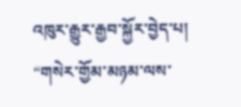འཁུར་རྒྱུར་རྒྱབ་སྐྱོར་བྱེད་པ། “གསེར་གྱོམ་མཉམ་ལས་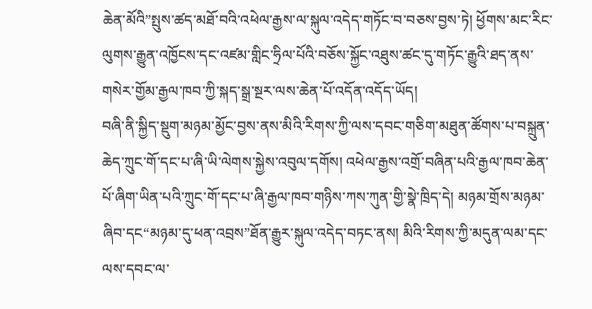ཆེན་མོའི”སྤུས་ཚད་མཐོ་བའི་འཕེལ་རྒྱས་ལ་སྐུལ་འདེད་གཏོང་བ་བཅས་བྱས་ཏེ། ཕྱོགས་མང་རིང་ལུགས་རྒྱུན་འཁྱོངས་དང་འཛམ་གླིང་ཧྲིལ་པོའི་བཅོས་སྐྱོང་འཐུས་ཚང་དུ་གཏོང་རྒྱུའི་ཐད་ནས་གསེར་གྱོམ་རྒྱལ་ཁབ་ཀྱི་སྐད་སྒྲ་སྔར་ལས་ཆེན་པོ་འདོན་འདོད་ཡོད།
བཞི་ནི་སྐྱིད་སྡུག་མཉམ་མྱོང་བྱས་ནས་མིའི་རིགས་ཀྱི་ལས་དབང་གཅིག་མཐུན་ཚོགས་པ་བསྐྲུན་ཆེད་ཀྲུང་གོ་དང་པ་ཞི་ཡི་ལེགས་སྐྱེས་འབུལ་དགོས། འཕེལ་རྒྱས་འགྲོ་བཞིན་པའི་རྒྱལ་ཁབ་ཆེན་པོ་ཞིག་ཡིན་པའི་ཀྲུང་གོ་དང་པ་ཞི་རྒྱལ་ཁབ་གཉིས་ཀས་ཀུན་གྱི་སྣེ་ཁྲིད་དེ། མཉམ་གྲོས་མཉམ་ཞིབ་དང“མཉམ་དུ་ཕན་འབྲས”ཐོན་རྒྱུར་སྐུལ་འདེད་བཏང་ནས། མིའི་རིགས་ཀྱི་མདུན་ལམ་དང་ལས་དབང་ལ་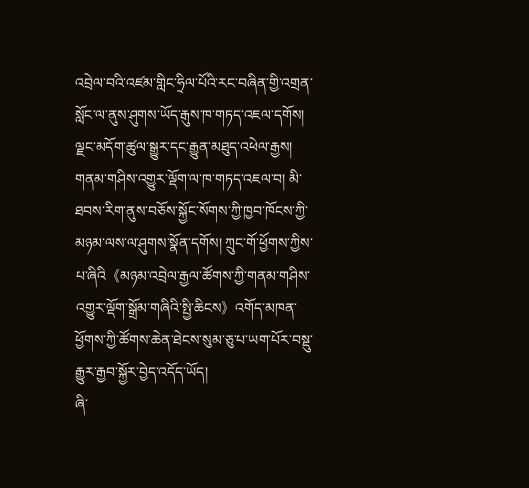འབྲེལ་བའི་འཛམ་གླིང་ཧྲིལ་པོའི་རང་བཞིན་གྱི་འགྲན་སློང་ལ་ནུས་ཤུགས་ཡོད་རྒུས་ཁ་གཏད་འཇལ་དགོས། ལྗང་མདོག་ཚུལ་སྒྱུར་དང་རྒྱུན་མཐུད་འཕེལ་རྒྱས། གནམ་གཤིས་འགྱུར་ལྡོག་ལ་ཁ་གཏད་འཇལ་བ། མི་ཐབས་རིག་ནུས་བཅོས་སྐྱོང་སོགས་ཀྱི་ཁྱབ་ཁོངས་ཀྱི་མཉམ་ལས་ལ་ཤུགས་སྣོན་དགོས། ཀྲུང་གོ་ཕྱོགས་ཀྱིས་པ་ཞིའི《མཉམ་འབྲེལ་རྒྱལ་ཚོགས་ཀྱི་གནམ་གཤིས་འགྱུར་ལྡོག་སྒྲོམ་གཞིའི་སྤྱི་ཆིངས》འགོད་མཁན་ཕྱོགས་ཀྱི་ཚོགས་ཆེན་ཐེངས་སུམ་ཅུ་པ་ཡག་པོར་བསྡུ་རྒྱུར་རྒྱབ་སྐྱོར་བྱེད་འདོད་ཡོད།
ཞི་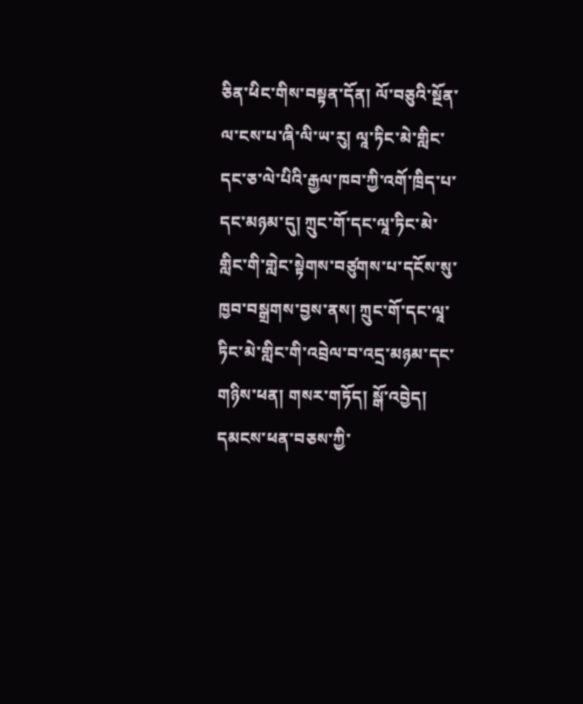ཅིན་ཕིང་གིས་བསྟན་དོན། ལོ་བཅུའི་སྔོན་ལ་ངས་པ་ཞི་ལི་ཡ་རུ། ལཱ་ཏིང་མེ་གླིང་དང་ཅ་ལེ་པིའི་རྒྱལ་ཁབ་ཀྱི་འགོ་ཁྲིད་པ་དང་མཉམ་དུ། ཀྲུང་གོ་དང་ལཱ་ཏིང་མེ་གླིང་གི་གླེང་སྟེགས་བཙུགས་པ་དངོས་སུ་ཁྱབ་བསྒྲགས་བྱས་ནས། ཀྲུང་གོ་དང་ལཱ་ཏིང་མེ་གླིང་གི་འབྲེལ་བ་འདྲ་མཉམ་དང་གཉིས་ཕན། གསར་གཏོད། སྒོ་འབྱེད། དམངས་ཕན་བཅས་ཀྱི་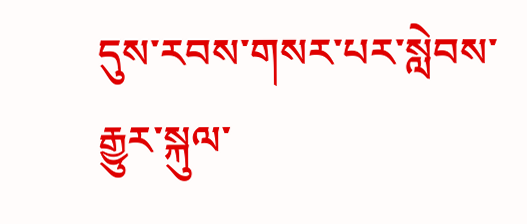དུས་རབས་གསར་པར་སླེབས་རྒྱུར་སྐུལ་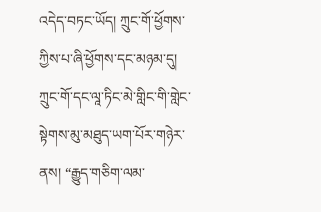འདེད་བཏང་ཡོད། ཀྲུང་གོ་ཕྱོགས་ཀྱིས་པ་ཞི་ཕྱོགས་དང་མཉམ་དུ། ཀྲུང་གོ་དང་ལཱ་ཏིང་མེ་གླིང་གི་གླེང་སྟེགས་མུ་མཐུད་ཡག་པོར་གཉེར་ནས། “རྒྱུད་གཅིག་ལམ་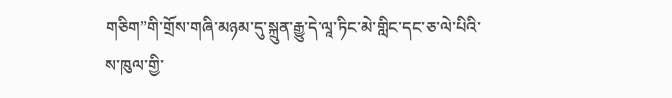གཅིག”གི་གྲོས་གཞི་མཉམ་དུ་སྐྲུན་རྒྱུ་དེ་ལཱ་ཏིང་མེ་གླིང་དང་ཅ་ལེ་པིའི་ས་ཁུལ་གྱི་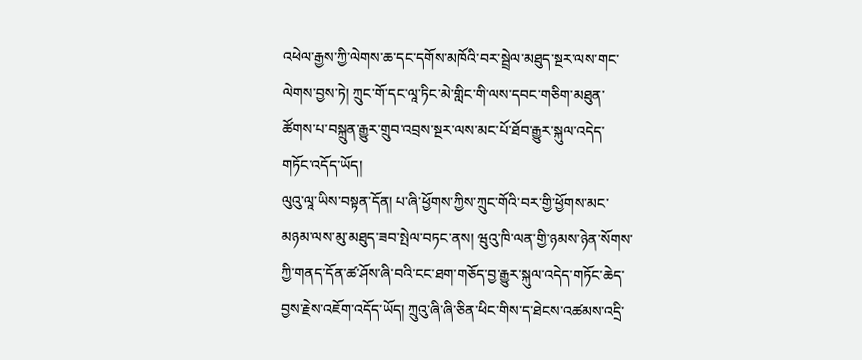འཕེལ་རྒྱས་ཀྱི་ལེགས་ཆ་དང་དགོས་མཁོའི་བར་སྦྲེལ་མཐུད་སྔར་ལས་གང་ལེགས་བྱས་ཏེ། ཀྲུང་གོ་དང་ལཱ་ཏིང་མེ་གླིང་གི་ལས་དབང་གཅིག་མཐུན་ཚོགས་པ་བསྐྲུན་རྒྱུར་གྲུབ་འབྲས་སྔར་ལས་མང་པོ་ཐོབ་རྒྱུར་སྐུལ་འདེད་གཏོང་འདོད་ཡོད།
ལུའུ་ལཱ་ཡིས་བསྟན་དོན། པ་ཞི་ཕྱོགས་ཀྱིས་ཀྲུང་གོའི་བར་གྱི་ཕྱོགས་མང་མཉམ་ལས་མུ་མཐུད་ཟབ་སྤེལ་བཏང་ནས། ཝུའུ་ཁི་ལན་གྱི་ཉམས་ཉེན་སོགས་ཀྱི་གནད་དོན་ཚ་ཤོས་ཞི་བའི་ངང་ཐག་གཅོད་བྱ་རྒྱུར་སྐུལ་འདེད་གཏོང་ཆེད་བྱས་རྗེས་འཇོག་འདོད་ཡོད། ཀྲུའུ་ཞི་ཞི་ཅིན་ཕིང་གིས་ད་ཐེངས་འཚམས་འདྲི་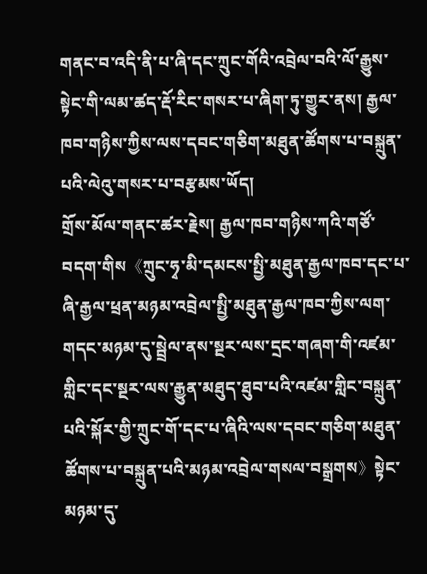གནང་བ་འདི་ནི་པ་ཞི་དང་ཀྲུང་གོའི་འབྲེལ་བའི་ལོ་རྒྱུས་སྟེང་གི་ལམ་ཚད་རྡོ་རིང་གསར་པ་ཞིག་ཏུ་གྱུར་ནས། རྒྱལ་ཁབ་གཉིས་ཀྱིས་ལས་དབང་གཅིག་མཐུན་ཚོགས་པ་བསྐྲུན་པའི་ལེའུ་གསར་པ་བརྩམས་ཡོད།
གྲོས་མོལ་གནང་ཚར་རྗེས། རྒྱལ་ཁབ་གཉིས་ཀའི་གཙོ་བདག་གིས《ཀྲུང་ཧྭ་མི་དམངས་སྤྱི་མཐུན་རྒྱལ་ཁབ་དང་པ་ཞི་རྒྱལ་ཕྲན་མཉམ་འབྲེལ་སྤྱི་མཐུན་རྒྱལ་ཁབ་ཀྱིས་ལག་གདང་མཉམ་དུ་སྦྲེལ་ནས་སྔར་ལས་དྲང་གཞག་གི་འཛམ་གླིང་དང་སྔར་ལས་རྒྱུན་མཐུད་ཐུབ་པའི་འཛམ་གླིང་བསྐྲུན་པའི་སྐོར་གྱི་ཀྲུང་གོ་དང་པ་ཞིའི་ལས་དབང་གཅིག་མཐུན་ཚོགས་པ་བསྐྲུན་པའི་མཉམ་འབྲེལ་གསལ་བསྒྲགས》སྟེང་མཉམ་དུ་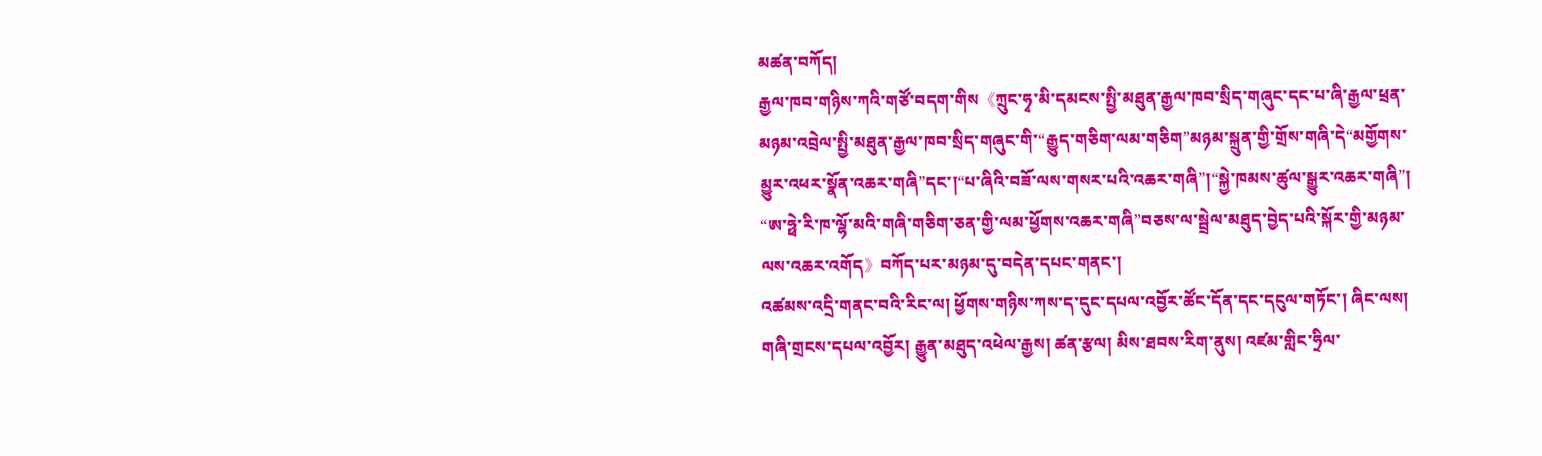མཚན་བཀོད།
རྒྱལ་ཁབ་གཉིས་ཀའི་གཙོ་བདག་གིས《ཀྲུང་ཧྭ་མི་དམངས་སྤྱི་མཐུན་རྒྱལ་ཁབ་སྲིད་གཞུང་དང་པ་ཞི་རྒྱལ་ཕྲན་མཉམ་འབྲེལ་སྤྱི་མཐུན་རྒྱལ་ཁབ་སྲིད་གཞུང་གི་“རྒྱུད་གཅིག་ལམ་གཅིག”མཉམ་སྐྲུན་གྱི་གྲོས་གཞི་དེ“མགྱོགས་མྱུར་འཕར་སྣོན་འཆར་གཞི”དང་།“པ་ཞིའི་བཟོ་ལས་གསར་པའི་འཆར་གཞི”།“སྐྱེ་ཁམས་ཚུལ་སྒྱུར་འཆར་གཞི”། “ཨ་ཧྥེ་རི་ཁ་ལྷོ་མའི་གཞི་གཅིག་ཅན་གྱི་ལམ་ཕྱོགས་འཆར་གཞི”བཅས་ལ་སྦྲེལ་མཐུད་བྱེད་པའི་སྐོར་གྱི་མཉམ་ལས་འཆར་འགོད》བཀོད་པར་མཉམ་དུ་བདེན་དཔང་གནང་།
འཚམས་འདྲི་གནང་བའི་རིང་ལ། ཕྱོགས་གཉིས་ཀས་ད་དུང་དཔལ་འབྱོར་ཚོང་དོན་དང་དངུལ་གཏོང་། ཞིང་ལས། གཞི་གྲངས་དཔལ་འབྱོར། རྒྱུན་མཐུད་འཕེལ་རྒྱས། ཚན་རྩལ། མིས་ཐབས་རིག་ནུས། འཛམ་གླིང་ཧྲིལ་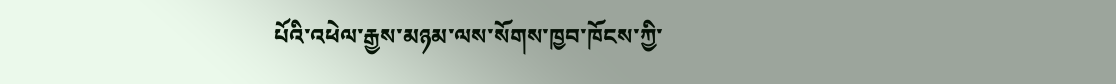པོའི་འཕེལ་རྒྱས་མཉམ་ལས་སོགས་ཁྱབ་ཁོངས་ཀྱི་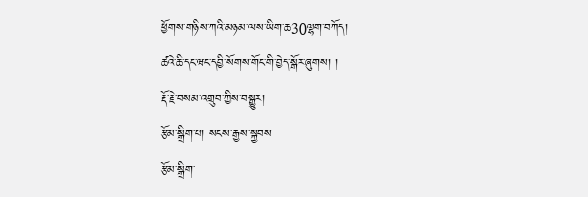ཕྱོགས་གཉིས་ཀའི་མཉམ་ལས་ཡིག་ཆ30ལྷག་བཀོད།
ཚའེ་ཆི་དང་ཝང་དབྱི་སོགས་གོང་གི་བྱེད་སྒོར་ཞུགས། །
རྡོ་རྗེ་བསམ་འགྲུབ་ཀྱིས་བསྒྱུར།
རྩོམ་སྒྲིག་པ། སངས་རྒྱས་སྐྱབས
རྩོམ་སྒྲིག་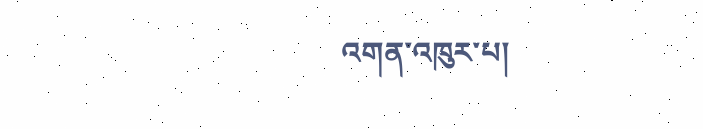འགན་འཁུར་པ།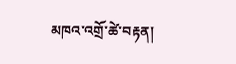མཁའ་འགྲོ་ཚེ་བརྟན།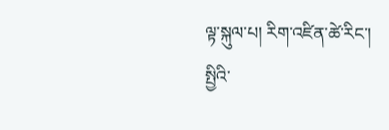ལྟ་སྐུལ་པ། རིག་འཛིན་ཚེ་རིང་།
སྤྱིའི་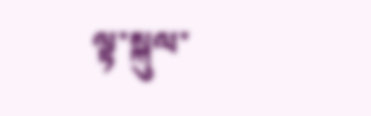ལྟ་སྐུལ་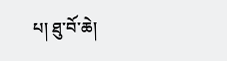པ། ཐུ་བོ་ཆེ།